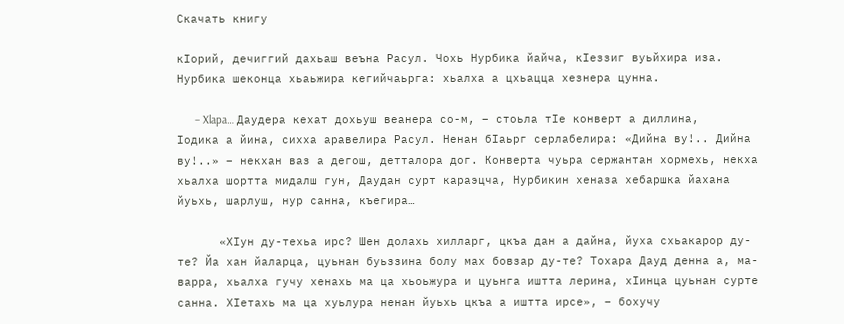Скачать книгу

кIорий, дечиггий дахьаш веъна Расул. Чохь Нурбика йайча, кIеззиг вуьйхира иза. Нурбика шеконца хьаьжира кегийчаьрга: хьалха а цхьацца хезнера цунна.

      – Xlapa… Даудера кехат дохьуш веанера со-м, – стоьла тIе конверт а диллина, Iодика а йина, сихха аравелира Расул. Ненан бIаьрг серлабелира: «Дийна ву!.. Дийна ву!..» – некхан ваз а дегош, детталора дог. Конверта чуьра сержантан хормехь, некха хьалха шортта мидалш гун, Даудан сурт караэцча, Нурбикин хеназа хебаршка йахана йуьхь, шарлуш, нур санна, къегира…

      «ХIун ду-техьа ирс? Шен долахь хилларг, цкъа дан а дайна, йуха схьакарор ду-те? Йа хан йаларца, цуьнан буьззина болу мах бовзар ду-те? Тохара Дауд денна а, ма-варра, хьалха гучу хенахь ма ца хьоьжура и цуьнга иштта лерина, хIинца цуьнан сурте санна. ХIетахь ма ца хуьлура ненан йуьхь цкъа а иштта ирсе», – бохучу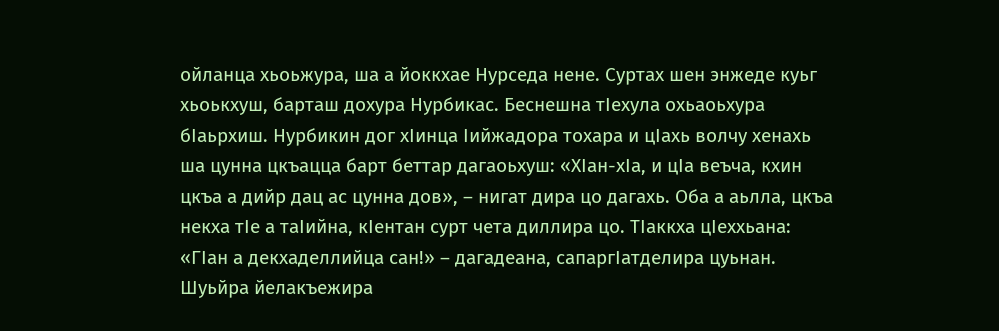ойланца хьоьжура, ша а йоккхае Нурседа нене. Суртах шен энжеде куьг хьоькхуш, барташ дохура Нурбикас. Беснешна тIехула охьаоьхура бIаьрхиш. Нурбикин дог хIинца Iийжадора тохара и цIахь волчу хенахь ша цунна цкъацца барт беттар дагаоьхуш: «ХIан-хIа, и цIа веъча, кхин цкъа а дийр дац ас цунна дов», – нигат дира цо дагахь. Оба а аьлла, цкъа некха тIе а таIийна, кIентан сурт чета диллира цо. ТIаккxa цIеххьана: «ГIан а декхаделлийца сан!» – дагадеана, сапаргIатделира цуьнан. Шуьйра йелакъежира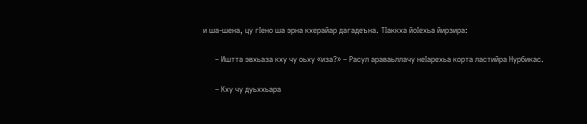и ша-шена, цу гIено ша эрна кхерайар дагадеъна. ТIаккха йоIехьа йирзира:

      – Иштта эвхьаза кху чу оьху «иза?» – Расул араваьллачу неIарехьа корта ластийра Нурбикас.

      – Кху чу дуьххьара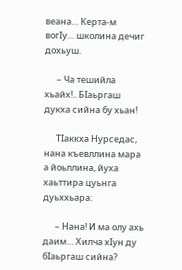веана… Керта-м вогIу… школина дечиг дохьуш.

      – Ча тешийла хьайх!.. БIаьргаш дукха сийна бу хьан!

      ТIаккха Нурседас, нана къевллина мара а йоьллина, йуха хаьттира цуьнга дуьххьара:

      – Нана! И ма олу ахь даим… Хилча хIун ду бIаьргаш сийна?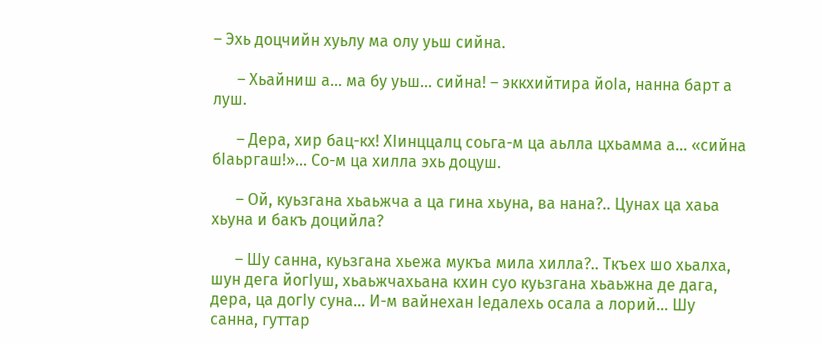– Эхь доцчийн хуьлу ма олу уьш сийна.

      – Хьайниш а… ма бу уьш… сийна! – эккхийтира йоIа, нанна барт а луш.

      – Дера, хир бац-кх! ХIинццалц соьга-м ца аьлла цхьамма а… «сийна бIаьргаш!»… Со-м ца хилла эхь доцуш.

      – Ой, куьзгана хьаьжча а ца гина хьуна, ва нана?.. Цунах ца хаьа хьуна и бакъ доцийла?

      – Шу санна, куьзгана хьежа мукъа мила хилла?.. Ткъех шо хьалха, шун дега йогIуш, хьаьжчахьана кхин суо куьзгана хьаьжна де дага, дера, ца догIу суна… И-м вайнехан Iедалехь осала а лорий… Шу санна, гуттар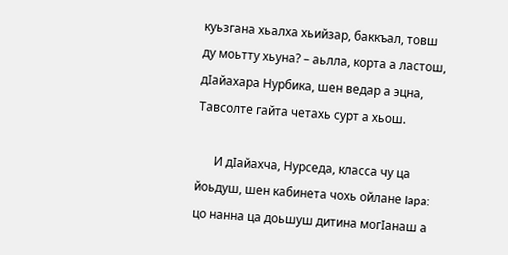куьзгана хьалха хьийзар, баккъал, товш ду моьтту хьуна? – аьлла, корта а ластош, дIайахара Нурбика, шен ведар а эцна, Тавсолте гайта четахь сурт а хьош.

      И дIайахча, Нурседа, класса чу ца йоьдуш, шен кабинета чохь ойлане Iapa: цо нанна ца доьшуш дитина могIанаш а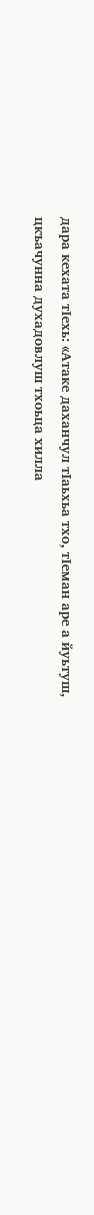дара кехата тIехь: «Атаке даханчул тIаьхьа тхо, тIеман аре а йуьтуш, цкъачунна духадовлуш тхоьца хилла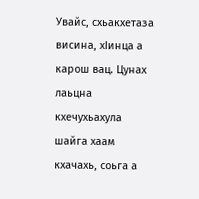Увайс, схьакхетаза висина, хIинца а карош вац. Цунах лаьцна кхечухьахула шайга хаам кхачахь, соьга а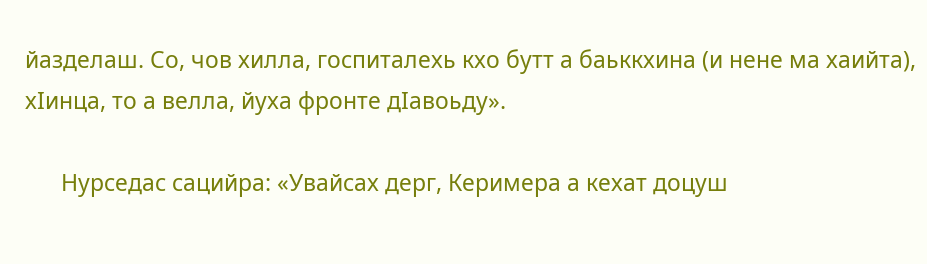йазделаш. Со, чов хилла, госпиталехь кхо бутт а баьккхина (и нене ма хаийта), хIинца, то а велла, йуха фронте дIавоьду».

      Нурседас сацийра: «Увайсах дерг, Керимера а кехат доцуш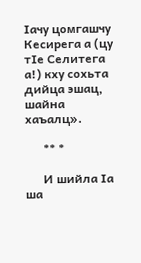Iачу цомгашчу Кесирега а (цу тIе Селитега а!) кху сохьта дийца эшац, шайна хаъалц».

      ** *

      И шийла Iа ша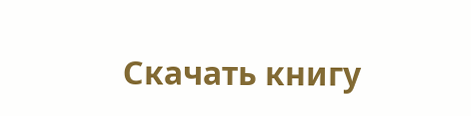Скачать книгу